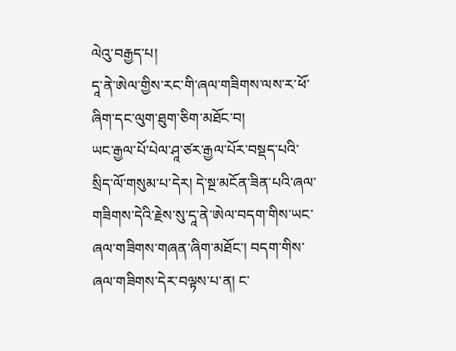ལེའུ་བརྒྱད་པ།
དཱ་ནེ་ཨེལ་གྱིས་རང་གི་ཞལ་གཟིགས་ལས་ར་ཕོ་ཞིག་དང་ལུག་ཐུག་ཅིག་མཐོང་བ།
ཡང་རྒྱལ་པོ་པེལ་ཤཱ་ཙར་རྒྱལ་པོར་བསྡད་པའི་སྲིད་ལོ་གསུམ་པ་དེར། དེ་སྔ་མངོན་ཟིན་པའི་ཞལ་གཟིགས་དེའི་རྗེས་སུ་དཱ་ནེ་ཨེལ་བདག་གིས་ཡང་ཞལ་གཟིགས་གཞན་ཞིག་མཐོང་། བདག་གིས་ཞལ་གཟིགས་དེར་བལྟས་པ་ན། ང་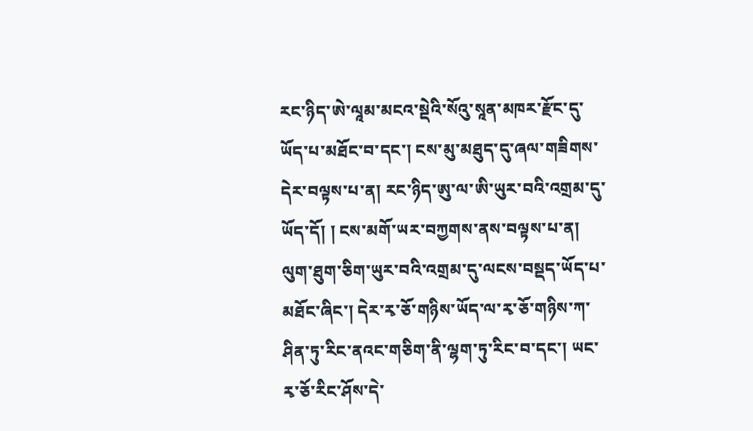རང་ཉིད་ཨེ་ལཱམ་མངའ་སྡེའི་སོའུ་སཱན་མཁར་རྫོང་དུ་ཡོད་པ་མཐོང་བ་དང་། ངས་མུ་མཐུད་དུ་ཞལ་གཟིགས་དེར་བལྟས་པ་ན། རང་ཉིད་ཨུ་ལ་ཨི་ཡུར་བའི་འགྲམ་དུ་ཡོད་དོ། ། ངས་མགོ་ཡར་བཀྱགས་ནས་བལྟས་པ་ན། ལུག་ཐུག་ཅིག་ཡུར་བའི་འགྲམ་དུ་ལངས་བསྡད་ཡོད་པ་མཐོང་ཞིང་། དེར་རྭ་ཅོ་གཉིས་ཡོད་ལ་རྭ་ཅོ་གཉིས་ཀ་ཤིན་ཏུ་རིང་ནའང་གཅིག་ནི་ལྷག་ཏུ་རིང་བ་དང་། ཡང་རྭ་ཅོ་རིང་ཤོས་དེ་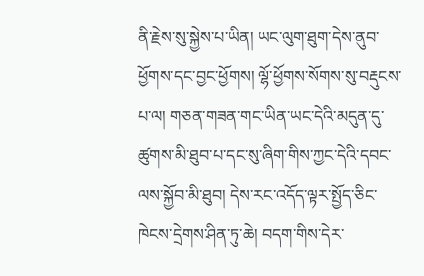ནི་རྗེས་སུ་སྐྱེས་པ་ཡིན། ཡང་ལུག་ཐུག་དེས་ནུབ་ཕྱོགས་དང་བྱང་ཕྱོགས། ལྷོ་ཕྱོགས་སོགས་སུ་བརྡུངས་པ་ལ། གཅན་གཟན་གང་ཡིན་ཡང་དེའི་མདུན་དུ་ཚུགས་མི་ཐུབ་པ་དང་སུ་ཞིག་གིས་ཀྱང་དེའི་དབང་ལས་སྐྱོབ་མི་ཐུབ། དེས་རང་འདོད་ལྟར་སྤྱོད་ཅིང་ཁེངས་དྲེགས་ཤིན་ཏུ་ཆེ། བདག་གིས་དེར་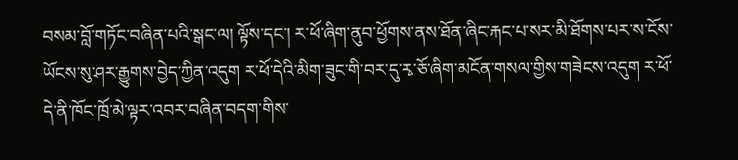བསམ་བློ་གཏོང་བཞིན་པའི་སྒང་ལ། ལྟོས་དང་། ར་ཕོ་ཞིག་ནུབ་ཕྱོགས་ནས་ཐོན་ཞིང་རྐང་པ་སར་མི་ཐོགས་པར་ས་ངོས་ཡོངས་སུ་ཤར་རྒྱུགས་བྱེད་ཀྱིན་འདུག ར་ཕོ་དེའི་མིག་ཟུང་གི་བར་དུ་རྭ་ཅོ་ཞིག་མངོན་གསལ་གྱིས་གཟེངས་འདུག ར་ཕོ་དེ་ནི་ཁོང་ཁྲོ་མེ་ལྟར་འབར་བཞིན་བདག་གིས་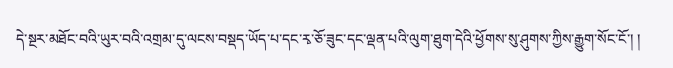དེ་སྔར་མཐོང་བའི་ཡུར་བའི་འགྲམ་དུ་ལངས་བསྡད་ཡོད་པ་དང་རྭ་ཅོ་ཟུང་དང་ལྡན་པའི་ལུག་ཐུག་དེའི་ཕྱོགས་སུ་ཤུགས་ཀྱིས་རྒྱུག་སོང་ངོ་། །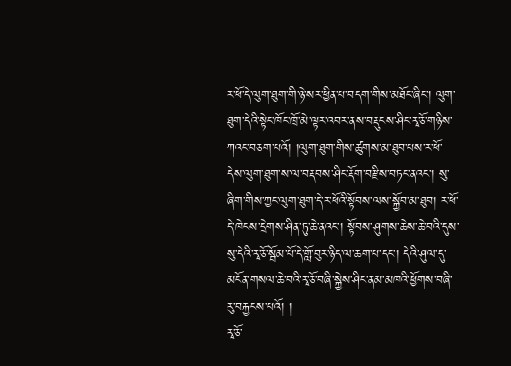ར་ཕོ་དེ་ལུག་ཐུག་གི་ཉེ་སར་ཕྱིན་པ་བདག་གིས་མཐོང་ཞིང་། ལུག་ཐུག་དེའི་སྟེང་ཁོང་ཁྲོ་མེ་ལྟར་འབར་ནས་བརྡུངས་ཤིང་རྭ་ཅོ་གཉིས་ཀའང་བཅག་པའོ། །ལུག་ཐུག་གིས་ཚུགས་མ་ཐུབ་པས་ར་ཕོ་དེས་ལུག་ཐུག་ས་ལ་བརྡབས་ཤིང་རྡོག་བརྫིས་བཏང་ནའང་། སུ་ཞིག་གིས་ཀྱང་ལུག་ཐུག་དེ་ར་ཕོའི་སྟོབས་ལས་སྐྱོབ་མ་ཐུབ། ར་ཕོ་དེ་ཁེངས་དྲེགས་ཤིན་ཏུ་ཆེ་ནའང་། སྟོབས་ཤུགས་ཆེས་ཆེ་བའི་དུས་སུ་དེའི་རྭ་ཅོ་སྦོམ་པོ་དེ་གློ་བུར་ཉིད་ལ་ཆག་པ་དང་། དེའི་ཤུལ་དུ་མངོན་གསལ་ཆེ་བའི་རྭ་ཅོ་བཞི་སྐྱེས་ཤིང་ནམ་མཁའི་ཕྱོགས་བཞི་རུ་བརྐྱངས་པའོ། །
རྭ་ཅོ་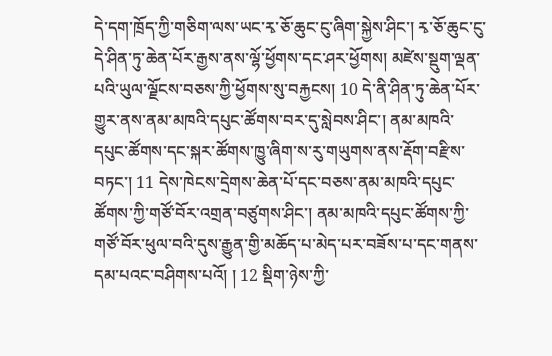དེ་དག་ཁྲོད་ཀྱི་གཅིག་ལས་ཡང་རྭ་ཅོ་ཆུང་ངུ་ཞིག་སྐྱེས་ཤིང་། རྭ་ཅོ་ཆུང་ངུ་དེ་ཤིན་ཏུ་ཆེན་པོར་རྒྱས་ནས་ལྷོ་ཕྱོགས་དང་ཤར་ཕྱོགས། མཛེས་སྡུག་ལྡན་པའི་ཡུལ་ལྗོངས་བཅས་ཀྱི་ཕྱོགས་སུ་བརྐྱངས། 10 དེ་ནི་ཤིན་ཏུ་ཆེན་པོར་གྱུར་ནས་ནམ་མཁའི་དཔུང་ཚོགས་བར་དུ་སླེབས་ཤིང་། ནམ་མཁའི་དཔུང་ཚོགས་དང་སྐར་ཚོགས་ཁྱུ་ཞིག་ས་རུ་གཡུགས་ནས་རྡོག་བརྫིས་བཏང་། 11 དེས་ཁེངས་དྲེགས་ཆེན་པོ་དང་བཅས་ནམ་མཁའི་དཔུང་ཚོགས་ཀྱི་གཙོ་བོར་འགྲན་བཙུགས་ཤིང་། ནམ་མཁའི་དཔུང་ཚོགས་ཀྱི་གཙོ་བོར་ཕུལ་བའི་དུས་རྒྱུན་གྱི་མཆོད་པ་མེད་པར་བཟོས་པ་དང་གནས་དམ་པའང་བཤིགས་པའོ། ། 12 སྡིག་ཉེས་ཀྱི་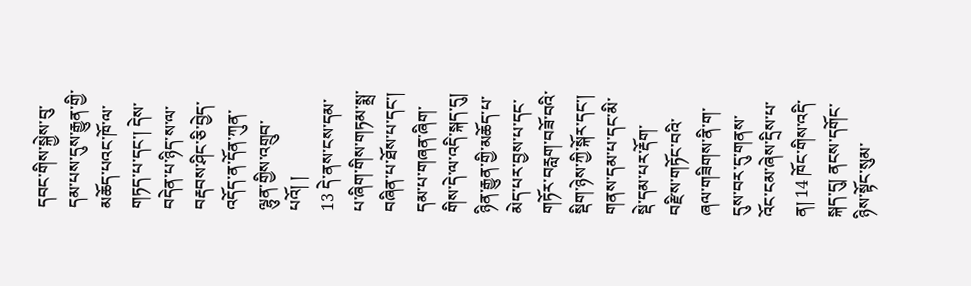དབང་གིས་སྐྱེས་བུ་དམ་པས་དུས་རྒྱུན་གྱི་མཆོད་པའང་ཁོ་ལ་གཏད་པ་དང་། དེས་བདེན་པ་ཉིད་ས་ལ་བརྡབས་ཤིང་ཅི་བྱེད་འདོད་ན་དོན་ཀུན་ལྷུན་གྱིས་འགྲུབ་པའོ། །
13 དེ་ནས་ངས་དམ་པ་ཞིག་གིས་གཏམ་སྨྲ་བཞིན་པ་ཐོས་པ་དང་། དམ་པ་གཞན་ཞིག་གིས་དེ་ལ་འདི་སྐད་དུ། ཉིན་རྒྱུན་གྱི་མཆོད་པ་མེད་པར་བྱས་པ་དང་གཏོར་བརླག་བཟོ་བའི་སྡིག་ཉེས་ཀྱི་སྐོར་དང་། གནས་དམ་པ་དང་མི་སྡེ་དམ་པར་རྡོག་བརྫིས་གཏོང་བའི་ཞལ་གཟིགས་ནི་ག་དུས་བར་དུ་གནས་འོང་ངམ་ཞེས་དྲིས་པ་ན། 14 ཁོང་གིས་འདི་སྐད་དུ། ནངས་དགོང་ཉིས་སྟོང་སུམ་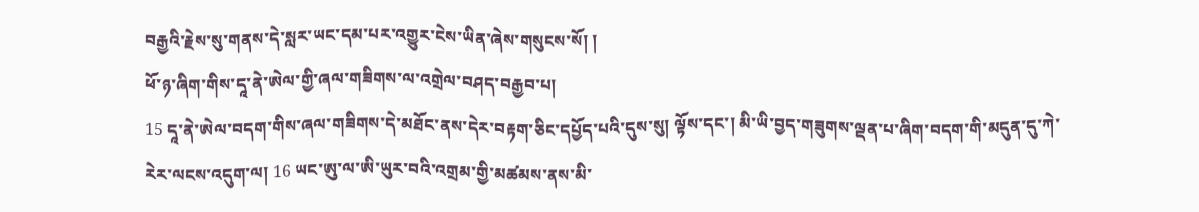བརྒྱའི་རྗེས་སུ་གནས་དེ་སླར་ཡང་དམ་པར་འགྱུར་ངེས་ཡིན་ཞེས་གསུངས་སོ། །
ཕོ་ཉ་ཞིག་གིས་དཱ་ནེ་ཨེལ་གྱི་ཞལ་གཟིགས་ལ་འགྲེལ་བཤད་བརྒྱབ་པ།
15 དཱ་ནེ་ཨེལ་བདག་གིས་ཞལ་གཟིགས་དེ་མཐོང་ནས་དེར་བརྟག་ཅིང་དཔྱོད་པའི་དུས་སུ། ལྟོས་དང་། མི་ཡི་བྱད་གཟུགས་ལྡན་པ་ཞིག་བདག་གི་མདུན་དུ་ཀེ་རེར་ལངས་འདུག་ལ། 16 ཡང་ཨུ་ལ་ཨི་ཡུར་བའི་འགྲམ་གྱི་མཚམས་ནས་མི་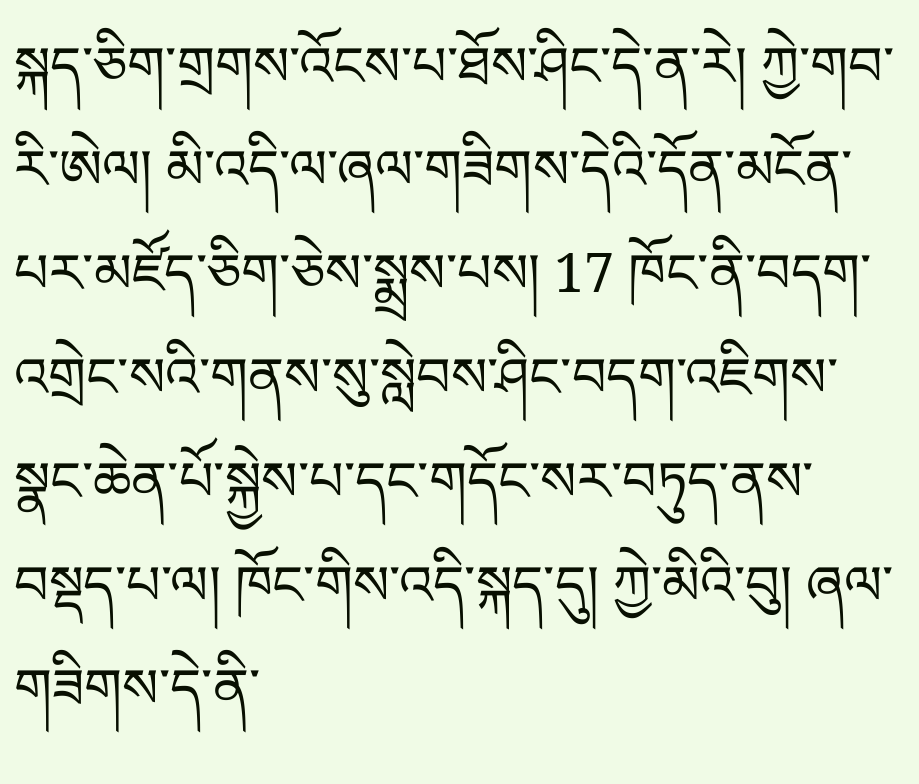སྐད་ཅིག་གྲགས་འོངས་པ་ཐོས་ཤིང་དེ་ན་རེ། ཀྱེ་གབ་རི་ཨེལ། མི་འདི་ལ་ཞལ་གཟིགས་དེའི་དོན་མངོན་པར་མཛོད་ཅིག་ཅེས་སྨྲས་པས། 17 ཁོང་ནི་བདག་འགྲེང་སའི་གནས་སུ་སླེབས་ཤིང་བདག་འཇིགས་སྣང་ཆེན་པོ་སྐྱེས་པ་དང་གདོང་སར་བཏུད་ནས་བསྡད་པ་ལ། ཁོང་གིས་འདི་སྐད་དུ། ཀྱེ་མིའི་བུ། ཞལ་གཟིགས་དེ་ནི་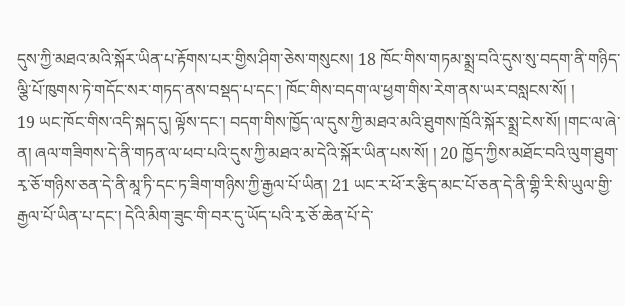དུས་ཀྱི་མཐའ་མའི་སྐོར་ཡིན་པ་རྟོགས་པར་གྱིས་ཤིག་ཅེས་གསུངས། 18 ཁོང་གིས་གཏམ་སྨྲ་བའི་དུས་སུ་བདག་ནི་གཉིད་ལྕི་པོ་ཁུགས་ཏེ་གདོང་སར་གཏད་ནས་བསྡད་པ་དང་། ཁོང་གིས་བདག་ལ་ཕྱག་གིས་རེག་ནས་ཡར་བསླངས་སོ། །
19 ཡང་ཁོང་གིས་འདི་སྐད་དུ། ལྟོས་དང་། བདག་གིས་ཁྱོད་ལ་དུས་ཀྱི་མཐའ་མའི་ཐུགས་ཁྲོའི་སྐོར་སྨྲ་ངེས་སོ། །གང་ལ་ཞེ་ན། ཞལ་གཟིགས་དེ་ནི་གཏན་ལ་ཕབ་པའི་དུས་ཀྱི་མཐའ་མ་དེའི་སྐོར་ཡིན་པས་སོ། ། 20 ཁྱོད་ཀྱིས་མཐོང་བའི་ལུག་ཐུག་རྭ་ཅོ་གཉིས་ཅན་དེ་ནི་མཱ་ཏི་དང་ཏ་ཟིག་གཉིས་ཀྱི་རྒྱལ་པོ་ཡིན། 21 ཡང་ར་ཕོ་ར་རྩིད་མང་པོ་ཅན་དེ་ནི་གྷི་རི་སི་ཡུལ་གྱི་རྒྱལ་པོ་ཡིན་པ་དང་། དེའི་མིག་ཟུང་གི་བར་དུ་ཡོད་པའི་རྭ་ཅོ་ཆེན་པོ་དེ་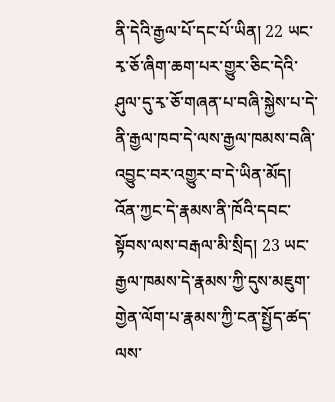ནི་དེའི་རྒྱལ་པོ་དང་པོ་ཡིན། 22 ཡང་རྭ་ཅོ་ཞིག་ཆག་པར་གྱུར་ཅིང་དེའི་ཤུལ་དུ་རྭ་ཅོ་གཞན་པ་བཞི་སྐྱེས་པ་དེ་ནི་རྒྱལ་ཁབ་དེ་ལས་རྒྱལ་ཁམས་བཞི་འབྱུང་བར་འགྱུར་བ་དེ་ཡིན་མོད། འོན་ཀྱང་དེ་རྣམས་ནི་ཁོའི་དབང་སྟོབས་ལས་བརྒལ་མི་སྲིད། 23 ཡང་རྒྱལ་ཁམས་དེ་རྣམས་ཀྱི་དུས་མཇུག་གྱེན་ལོག་པ་རྣམས་ཀྱི་ངན་སྤྱོད་ཚད་ལས་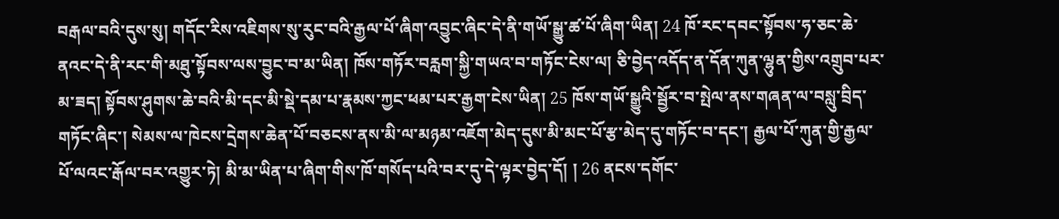བརྒལ་བའི་དུས་སུ། གདོང་རིས་འཇིགས་སུ་རུང་བའི་རྒྱལ་པོ་ཞིག་འབྱུང་ཞིང་དེ་ནི་གཡོ་སྒྱུ་ཚ་པོ་ཞིག་ཡིན། 24 ཁོ་རང་དབང་སྟོབས་ཧ་ཅང་ཆེ་ནའང་དེ་ནི་རང་གི་མཐུ་སྟོབས་ལས་བྱུང་བ་མ་ཡིན། ཁོས་གཏོར་བརླག་སྐྱི་གཡའ་བ་གཏོང་ངེས་ལ། ཅི་བྱེད་འདོད་ན་དོན་ཀུན་ལྷུན་གྱིས་འགྲུབ་པར་མ་ཟད། སྟོབས་ཤུགས་ཆེ་བའི་མི་དང་མི་སྡེ་དམ་པ་རྣམས་ཀྱང་ཕམ་པར་རྒྱག་ངེས་ཡིན། 25 ཁོས་གཡོ་སྒྱུའི་སྦྱོར་བ་སྤེལ་ནས་གཞན་ལ་བསླུ་བྲིད་གཏོང་ཞིང་། སེམས་ལ་ཁེངས་དྲེགས་ཆེན་པོ་བཅངས་ནས་མི་ལ་མཉམ་འཇོག་མེད་དུས་མི་མང་པོ་རྩ་མེད་དུ་གཏོང་བ་དང་། རྒྱལ་པོ་ཀུན་གྱི་རྒྱལ་པོ་ལའང་རྒོལ་བར་འགྱུར་ཏེ། མི་མ་ཡིན་པ་ཞིག་གིས་ཁོ་གསོད་པའི་བར་དུ་དེ་ལྟར་བྱེད་དོ། ། 26 ནངས་དགོང་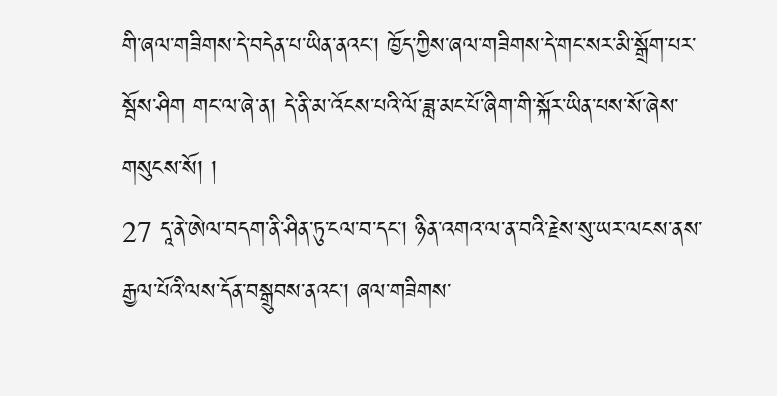གི་ཞལ་གཟིགས་དེ་བདེན་པ་ཡིན་ནའང་། ཁྱོད་ཀྱིས་ཞལ་གཟིགས་དེ་གང་སར་མི་སྒྲོག་པར་སྦོས་ཤིག གང་ལ་ཞེ་ན། དེ་ནི་མ་འོངས་པའི་ལོ་ཟླ་མང་པོ་ཞིག་གི་སྐོར་ཡིན་པས་སོ་ཞེས་གསུངས་སོ། །
27 དཱ་ནེ་ཨེལ་བདག་ནི་ཤིན་ཏུ་ངལ་བ་དང་། ཉིན་འགའ་ལ་ན་བའི་རྗེས་སུ་ཡར་ལངས་ནས་རྒྱལ་པོའི་ལས་དོན་བསྒྲུབས་ནའང་། ཞལ་གཟིགས་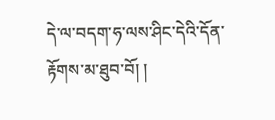དེ་ལ་བདག་ཧ་ལས་ཤིང་དེའི་དོན་རྟོགས་མ་ཐུབ་བོ། །